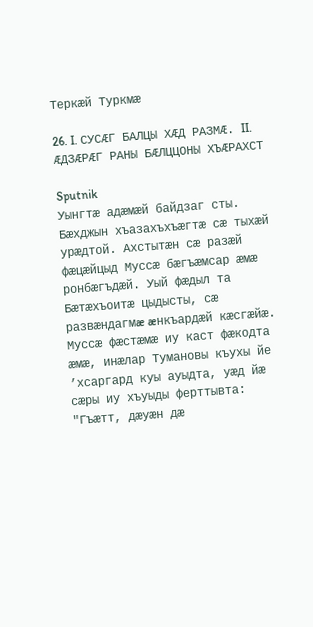Теркæй Туркмæ

26. I. СУСÆГ БАЛЦЫ ХÆД РАЗМÆ. II. ÆДЗÆРÆГ РАНЫ БÆЛЦЦОНЫ ХЪÆРАХСТ

Sputnik
Уынгтæ адæмæй байдзаг сты. Бæхджын хъазахъхъæгтæ сæ тыхæй урæдтой. Ахстытæн сæ разæй фæцæйцыд Муссæ бæгъæмсар æмæ ронбæгъдæй. Уый фæдыл та Бæтæхъоитæ цыдысты, сæ развæндагмæ æнкъардæй кæсгæйæ. Муссæ фæстæмæ иу каст фæкодта æмæ, инæлар Тумановы къухы йе ’хсаргард куы ауыдта, уæд йæ сæры иу хъуыды ферттывта: "Гъæтт, дæуæн дæ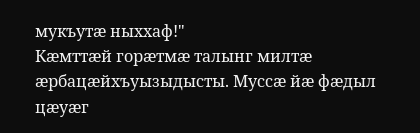мукъутæ ныххаф!"
Кæмттæй горæтмæ талынг милтæ æрбацæйхъуызыдысты. Муссæ йæ фæдыл цæуæг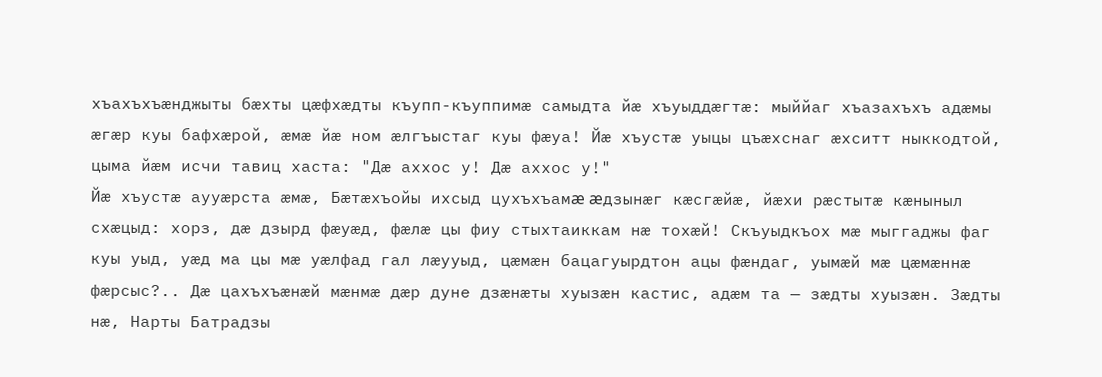хъахъхъæнджыты бæхты цæфхæдты къупп-къуппимæ самыдта йæ хъуыддæгтæ: мыййаг хъазахъхъ адæмы æгæр куы бафхæрой, æмæ йæ ном æлгъыстаг куы фæуа! Йæ хъустæ уыцы цъæхснаг æхситт ныккодтой, цыма йæм исчи тавиц хаста: "Дæ аххос у! Дæ аххос у!"
Йæ хъустæ аууæрста æмæ, Бæтæхъойы ихсыд цухъхъамæ æдзынæг кæсгæйæ, йæхи рæстытæ кæныныл схæцыд: хорз, дæ дзырд фæуæд, фæлæ цы фиу стыхтаиккам нæ тохæй! Скъуыдкъох мæ мыггаджы фаг куы уыд, уæд ма цы мæ уæлфад гал лæууыд, цæмæн бацагуырдтон ацы фæндаг, уымæй мæ цæмæннæ фæрсыс?.. Дæ цахъхъæнæй мæнмæ дæр дуне дзæнæты хуызæн кастис, адæм та — зæдты хуызæн. Зæдты нæ, Нарты Батрадзы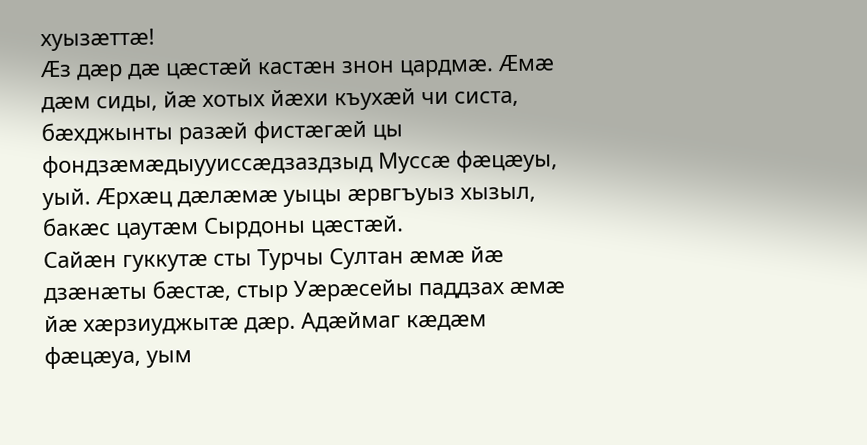хуызæттæ!
Æз дæр дæ цæстæй кастæн знон цардмæ. Æмæ дæм сиды, йæ хотых йæхи къухæй чи систа, бæхджынты разæй фистæгæй цы фондзæмæдыууиссæдзаздзыд Муссæ фæцæуы, уый. Æрхæц дæлæмæ уыцы æрвгъуыз хызыл, бакæс цаутæм Сырдоны цæстæй.
Сайæн гуккутæ сты Турчы Султан æмæ йæ дзæнæты бæстæ, стыр Уæрæсейы паддзах æмæ йæ хæрзиуджытæ дæр. Адæймаг кæдæм фæцæуа, уым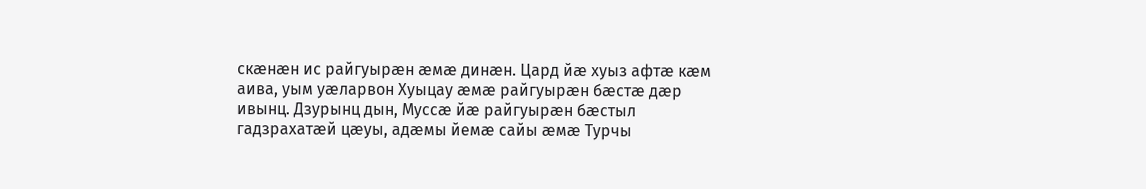скæнæн ис райгуырæн æмæ динæн. Цард йæ хуыз афтæ кæм аива, уым уæларвон Хуыцау æмæ райгуырæн бæстæ дæр ивынц. Дзурынц дын, Муссæ йæ райгуырæн бæстыл гадзрахатæй цæуы, адæмы йемæ сайы æмæ Турчы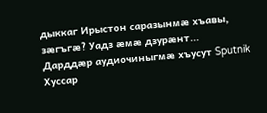дыккаг Ирыстон саразынмæ хъавы, зæгъгæ? Уадз æмæ дзурæнт...
Дарддæр аудиочиныгмæ хъусут Sputnik Хуссар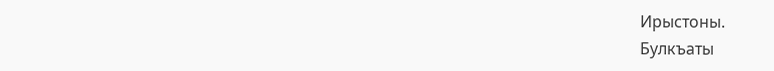Ирыстоны.
Булкъаты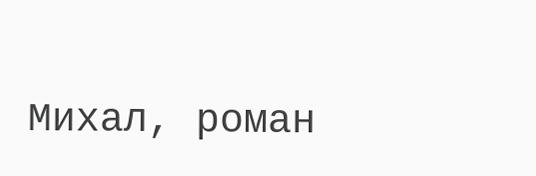Михал, роман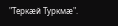"Теркæй Туркмæ".